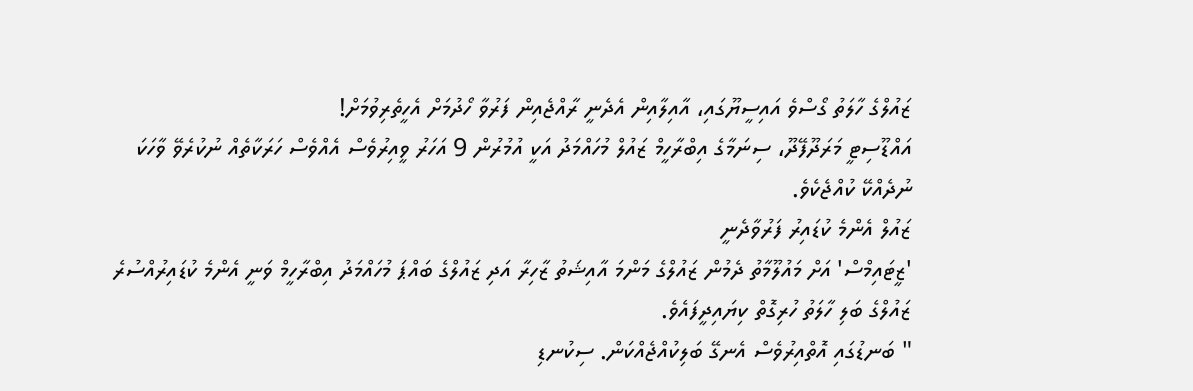ޒައުލްގެ ހާލަތު ގޯސްވެ އައިސީޔޫގައި، އާއިލާއިން އެދެނީ ރާއްޖެއިން ފަރުވާ ހޯދުމަށް އެހީތެރިވުމަށް!
އައްޑޫސިޓީ މަރަދޫފޭދޫ، ސިނަމާގެ އިބްރާހީމް ޒައުލް މުހައްމަދު އަކީ އުމުރުން 9 އަހަރު ވީއިރުވެސް އެއްވެސް ހަރަކާތެއް ނުކުރެވޭ ވާހަކަ ނުދެއްކޭ ކުއްޖެކެވެ.
ޒައުލް އެންމެ ކުޑައިރު ފަރުވާދެނީ
'ޒީޓައިމްސް' އަށް މައުލޫމާތު ދެމުން ޒައުލްގެ މަންމަ އާއިޝަތު ޒާހިރާ އަދި ޒައުލްގެ ބައްޕަ މުހައްމަދު އިބްރާހީމް ވަނީ އެންމެ ކުޑައިރުއްސުރެ ޒައުލްގެ ބަލި ހާލަތު ހުރިގޮތް ކިޔައިދީފައެވެ.
" ބަނޑުގައި އޮތްއިރުވެސް އެނގޭ ބަލިކުއްޖެއްކަން. ސިކުނޑި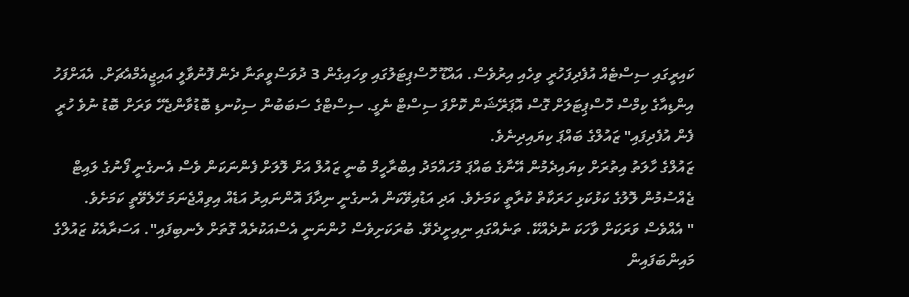ކައިރީގައި ސިސްޓެއް އުފެދިފަހުރީ ވިހެއި އިރުވެސް. އައްޑޫ ހޮސްޕިޓަލުގައި ވިހައިގެން 3 ދުވަސްވީތަނާ ދެން ފޮނުވާލީ އައިޖީއެމްއެޗަށް. އެއަށްފަހު އިންޑިއާގެ ކިމްސް ހޮސްޕިޓަލަށް ގޮސް އޮޕަރޭޝަން ކޮށްފަ ސިސްޓް ނެގީ. ސިސްޓްގެ ސަބަބުން ސިކުނޑި ބޮޑުވާންޖެހޭ ވަރަށް ބޮޑު ނުވެ ހުރީ ފެން އުފެދިފައި" ޒައުލްގެ ބައްޕަ ކިޔައިދިނެވެ.
ޒައުލްގެ ހާލަތު އިތުރަށް ކިޔައިދެމުން އޭނާގެ ބައްޕަ މުހައްމަދު އިބްރާހީމް ބުނީ ޒައުލް އަށް ލޮލަށް ފެންނަކަން ވެސް އެނގެނީ ފޯނުގެ ލައިޓް ޖެއްސުމުން ލޮލުގެ ކަޅުކަޅި ހަރަކާތް ކުރާތީ ކަމަށެވެ. އަދި އަޑުއިވޭކަން އެނގެނީ ނިދާފަ އޮންނައިރު އަޑެއް އިވިއްޖެނަމަ ހޭލެވޭތީ ކަމަށެވެ.
" އެއްވެސް ވަރަކަށް ވާހަކަ ނުދެއްކޭ. ތަނެއްގައި ނިއިށީދެވޭ. ބުރަކަށިވެސް ހުންނަނީ އެސްއަކުރެއް ގޮތަށް ލެނބިފައި". އަސަރާއެކު ޒައުލްގެ މައިންބަފައިން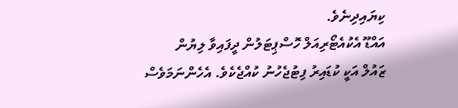ކިޔައިދިނެވެ.
އައްޑޫ އެކުއެޓޯރިއަލް ހޮސްޕިޓަލުން ދީފައިވާ ލިޔުން
ޒައުލް އަކީ ކުޑައިރު ފިޓުޖެހުނު ކުއްޖެކެވެ. އެހެންނަމަވެސް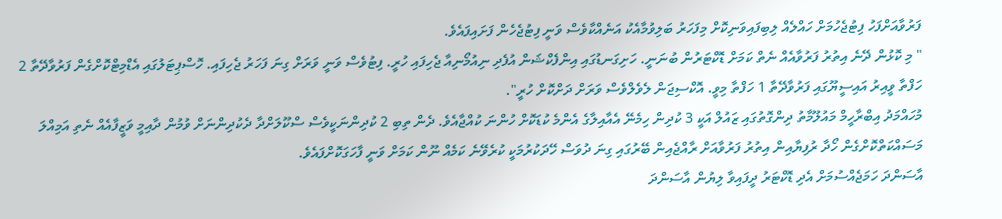ފަރުވާއަށްފަހު ފިޓުޖެހުމަށް ހައްލެއް ލިބިފައިވަނިކޮށް މިފަހަރު ބަލިވުމާއެކު އަނެއްކާވެސް ވަނީ ފިޓުޖެހެން ފަށައިފައެވެ.
" މި ކޮޅުން ދޭނެ އިތުރު ފަރުވާއެއް ނެތް ކަމަށް ޑޮކްޓަރުން ބުނަނީ. ހަށިގަނޑުގައި އިންފެކްޝަން އުފެދި ނިއުމޯނިއާ ޖެހިފައި ހުރީ. ފިޓުވެސް ވަނީ ވަރަށް ގިނަ ފަހަރު ޖެހިފައި. ހޮސްޕިޓަލުގައި އެޑްމިޓްކޮށްގެން ފަރުވާދޭތާ 2 ހަފްތާ ވީއިރު އައިސީޔޫގައި ފަރުވާދޭތާ 1 ހަފްތާ މިވީ. އޮކްސިޖަން ލެވެލްވެސް ވަރަށް ދަށްކޮށް ހުރީ".
މުހައްމަދު އިބްރާހީމް މައުލޫމާތު ދިންގޮތުގައި ޒައުލް އަކީ 3 ކުދިން ހިމެނޭ އެއާއިލާގެ އެންމެ ކުޑަކޮށް ހުންނަ ކުއްޖާއެވެ. ދެން ތިބި 2 ކުދިންނަކީވެސް ސްކޫލަށްދާ ދެކުދިންނަށް ވުމުން ދާއިމީ ވަޒީފާއެއް ނެތި އަމިއްލަ މަސައްކަތްކޮށްގެން ހޯދާ ރުފިޔާއިން އިތުރު ފަރުވާއަށް ރާއްޖެއިން ބޭރުގައި ގިނަ ދުވަސް ހޭދަކުރުމަކީ ކުރެވޭނެ ކަމެއް ނޫން ކަމަށް ވަނީ ފާހަގަކޮށްފައެވެ.
އާސަންދަ ހަމަޖެއްސުމަށް އެދި ޑޮކްޓަރު ދީފައިވާ ލިޔުން އާސަންދަ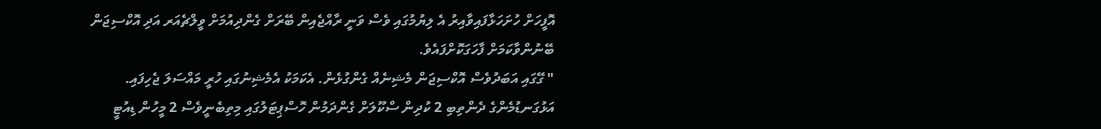އޮފީހަށް ހުށަހަޅާފައިވާއިރު އެ ލިޔުމުގައި ވެސް ވަނީ ރާއްޖެއިން ބޭރަށް ގެންދިއުމަށް ވީލްޗެއަރ އަދި އޮކްސިޖަން ބޭނުންވާކަމަށް ފާހަގަކޮށްފައެވެ.
" ގޭގައި އަބަދުވެސް އޮކްސިޖަން މެޝިނެއް ގެންގުޅެން. އެކަމަކު އެމެޝިނުގައި ހުރީ މައްސަލަ ޖެހިފައި. އަޅުގަނޑުމެންގެ ދެންތިބި 2 ކުދިން ސްކޫލަށް ގެންދަމުން ހޮސްޕިޓަލުގައި މިތިބެނީވެސް 2 މީހުން ޑިއުޓީ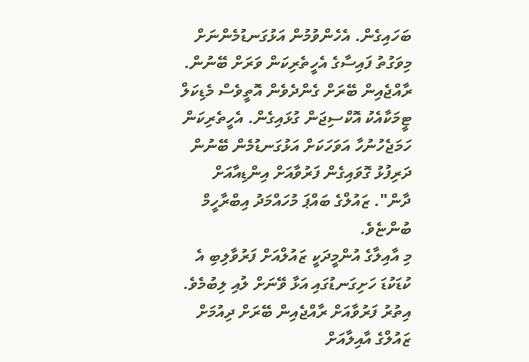ބަހައިގެން. އެހެންވުމުން އަޅުގަނޑުމެންނަށް މިވަގުތު ފައިސާގެ އެހީތެރިކަން ވަރަށް ބޭނުން. ރާއްޖެއިން ބޭރަށް ގެންދެވެން އޮތީވެސް މެޑިކަލް ޓީމަކާއެކު އޮކްސިޖަން ގުޅައިގެން. އެހީތެރިކަން ހަމަޖެހުނުހާ އަވަހަކަށް އަޅުގަނޑުމެން ބޭނުން ދަރިފުޅު ގޮވައިގެން ފަރުވާއަށް އިންޑިއާއަށް ދާން". ޒައުލްގެ ބައްޕަ މުހައްމަދު އިބްރާހީމް ބުންޏެވެ.
މި އާއިލާގެ އުންމީދަކީ ޒައުލްއަށް ފަރުވާލިބި އެ ކުޑަކުޑަ ހަށިގަނޑުގައި އަޅާ ވޭނަށް ލުއި ލިބުމެވެ. އިތުރު ފަރުވާއަށް ރާއްޖެއިން ބޭރަށް ދިއުމަށް ޒައުލްގެ އާއިލާއަށް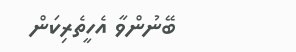ބޭނުންވާ އެހީތެރިކަން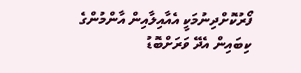ފޯރުކޮށްދިނުމަކީ އެއާއިލާއިން އާންމުންގެ ކިބައިން އެދޭ ވަރަށްބޮޑު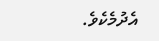އެދުމެކެވެ.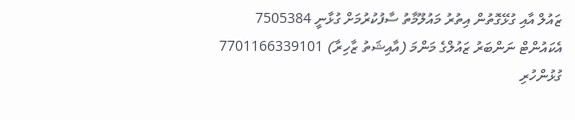ޒައުލް އާއި ގުޅޭގޮތުން އިތުރު މައުލޫމާތު ސާފުކުރުމަށް ގުޅާނީ 7505384
އެކައުންޓް ނަންބަރު ޒައުލްގެ މަންމަ (އާއިޝަތު ޒާހިރާ) 7701166339101
ގުޅުންހުރި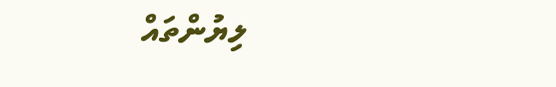ލިޔުންތައް